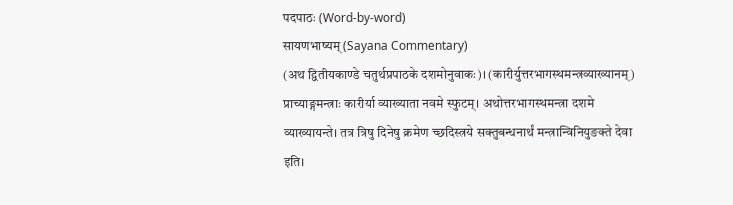पदपाठः (Word-by-word)
सायणभाष्यम् (Sayana Commentary)
(अथ द्वितीयकाण्डे चतुर्थप्रपाठके दशमोनुवाकः)। (कारीर्युत्तरभागस्थमन्त्रव्याख्यानम्) प्राच्याङ्गमन्त्राः कारीर्या व्याख्याता नवमे स्फुटम्। अथोत्तरभागस्थमन्त्रा दशमे व्याख्यायन्ते। तत्र त्रिषु दिनेषु क्रमेण च्छदिस्त्रये सक्तुबन्धनार्थं मन्त्रान्विनियुङक्ते देवा इति।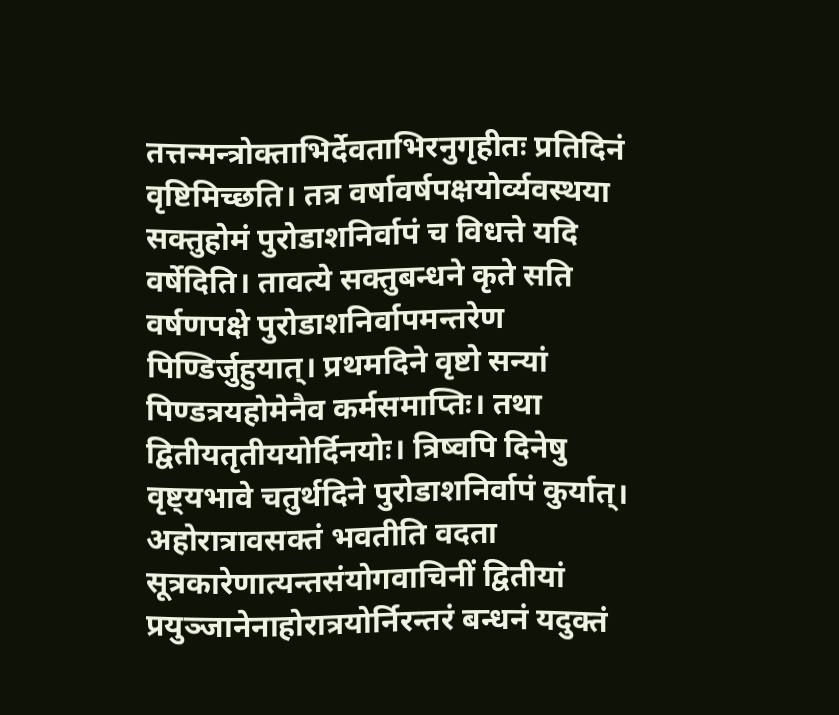तत्तन्मन्त्रोक्ताभिर्देवताभिरनुगृहीतः प्रतिदिनं वृष्टिमिच्छति। तत्र वर्षावर्षपक्षयोर्व्यवस्थया सक्तुहोमं पुरोडाशनिर्वापं च विधत्ते यदि वर्षेदिति। तावत्ये सक्तुबन्धने कृते सति वर्षणपक्षे पुरोडाशनिर्वापमन्तरेण पिण्डिर्जुहुयात्। प्रथमदिने वृष्टो सन्यां पिण्डत्रयहोमेनैव कर्मसमाप्तिः। तथा द्वितीयतृतीययोर्दिनयोः। त्रिष्वपि दिनेषु वृष्ट्यभावे चतुर्थदिने पुरोडाशनिर्वापं कुर्यात्। अहोरात्रावसक्तं भवतीति वदता सूत्रकारेणात्यन्तसंयोगवाचिनीं द्वितीयां प्रयुञ्जानेनाहोरात्रयोर्निरन्तरं बन्धनं यदुक्तं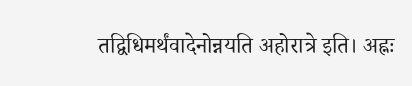तद्विधिमर्थंवादेनोन्नयति अहोरात्रे इति। अह्नः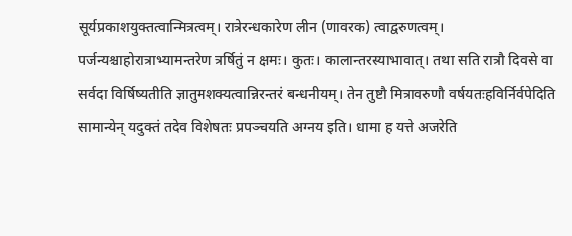सूर्यप्रकाशयुक्तत्वान्मित्रत्वम्। रात्रेरन्धकारेण लीन (णावरक) त्वाद्वरुणत्वम्। पर्जन्यश्चाहोरात्राभ्यामन्तरेण त्रर्षितुं न क्षमः। कुतः। कालान्तरस्याभावात्। तथा सति रात्रौ दिवसे वा सर्वदा विर्षिष्यतीति ज्ञातुमशक्यत्वान्निरन्तरं बन्धनीयम्। तेन तुष्टौ मित्रावरुणौ वर्षयतःहविर्निर्वपेदिति सामान्येन् यदुक्तं तदेव विशेषतः प्रपञ्चयति अग्नय इति। धामा ह यत्ते अजरेति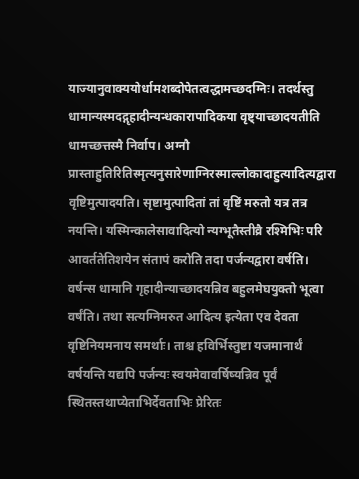याज्यानुवाक्ययोर्धामशब्दोपेतत्वद्धामच्छदग्निः। तदर्थस्तु धामान्यस्मदद्गृहादीन्यन्धकारापादिकया वृष्ट्याच्छादयतीति धामच्छत्तस्मै निर्वाप। अग्नौ प्रास्ताहुतिरितिस्मृत्यनुसारेणाग्निरस्माल्लोकादाहुत्यादित्यद्वारा वृष्टिमुत्पादयति। सृष्टामुत्पादितां तां वृष्टिं मरुतो यत्र तत्र नयन्ति। यस्मिन्कालेसावादित्यो न्यग्भूतैस्तीव्रै रश्मिभिः परि आवर्ततेतिशयेन संतापं करोति तदा पर्जन्यद्वारा वर्षति। वर्षन्स धामानि गृहादीन्याच्छादयन्निव बहुलमेघयुक्तो भूत्वा वर्षंति। तथा सत्यग्निमरुत आदित्य इत्येता एव देवता वृष्टिनियमनाय समर्थाः। ताश्च हविर्भिस्तुष्टा यजमानार्थं वर्षयन्ति यद्यपि पर्जन्यः स्वयमेवावर्षिष्यन्निव पूर्वं स्थितस्तथाप्येताभिर्देवताभिः प्रेरितः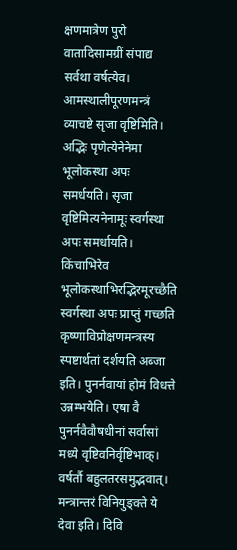क्षणमात्रेण पुरो वातादिसामग्रीं संपाद्य सर्वथा वर्षत्येव। आमस्थालीपूरणमन्त्रं व्याचष्टे सृजा वृष्टिमिति। अद्भिः पृणेत्येनेनेमा भूलोकस्था अपः समर्धयति। सृजा वृष्टिमित्यनेनामूः स्वर्गस्था अपः समर्धायति। किंचाभिरेव भूलोकस्थाभिरद्भिरमूरच्छैति स्वर्गस्था अपः प्राप्तुं गच्छति कृष्णाविप्रोक्षणमन्त्रस्य स्पष्टार्थतां दर्शयति अब्जा इति। पुनर्नवायां होमं विधत्ते उन्नम्भयेति। एषा वै पुनर्नवैवौषधीनां सर्वासां मध्ये वृष्टिवनिर्वृष्टिभाक्। वर्षर्तौ बहुलतरसमुद्भवात्। मन्त्रान्तरं विनियुङ्क्ते ये देवा इति। दिवि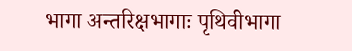भागा अन्तरिक्षभागाः पृथिवीभागा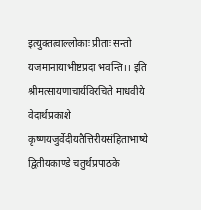इत्युक्तत्वाल्लोकाः प्रीताः सन्तो यजमानायाभीष्टप्रदा भवन्ति।। इति श्रीमत्सायणाचार्यविरचिते माधवीये वेदार्थप्रकाशे कृष्णयजुर्वेदीयतैत्तिरीयसंहिताभाष्ये द्वितीयकाण्डे चतुर्थप्रपाठके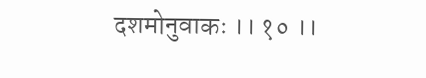दशमोनुवाकः ।। १० ।।